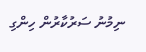ނިމުނު ސަރުކާރުން ހިންގި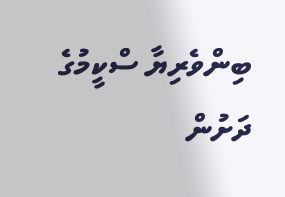ބިންވެރިޔާ ސްކީމުގެ ދަށުން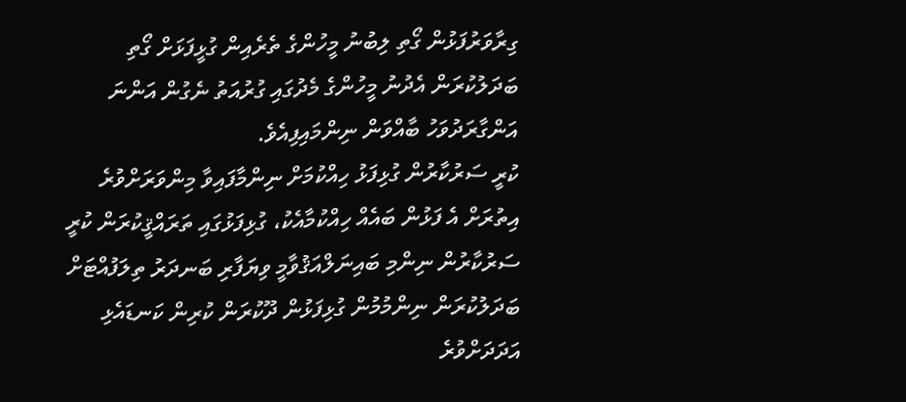ގިރާވަރުފަޅުން ގޯތި ލިބުނު މީހުންގެ ތެރެއިން ގުޅީފަޅަށް ގޯތި ބަދަލުކުރަން އެދުނު މީހުންގެ މެދުގައި ގުރުއަތު ނެގުން އަންނަ އަންގާރަދުވަހު ބާއްވަން ނިންމައިފިއެވެ.
ކުރީ ސަރުކާރުން ގުޅިފަޅު ހިއްކުމަށް ނިންމާފައިވާ މިންވަރަށްވުރެ އިތުރަށް އެ ފަޅުން ބައެއް ހިއްކުމާއެކު، ގުޅިފަޅުގައި ތަރައްޤީކުރަން ކުރީ ސަރުކާރުން ނިންމި ބައިނަލްއަޤުވާމީ ވިޔަފާރި ބަނދަރު ތިލަފުއްޓަށް ބަދަލުކުރަން ނިންމުމުން ގުޅިފަޅުން ދޫކުރަން ކުރިން ކަނޑައެޅި އަދަދަށްވުރެ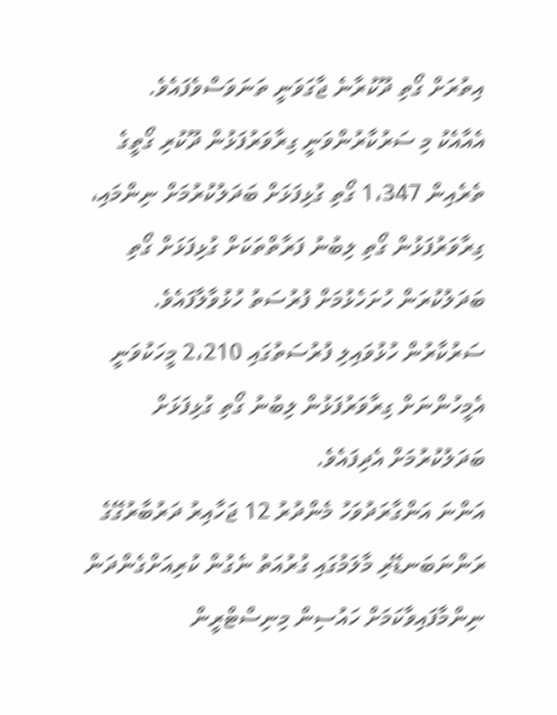އިތުރަށް ގޯތި ދޫކުރާނެ ޖާގަވަނީ ތަނަވަސްވެފައެވެ.
އެއާއެކު މި ސަރުކާރުންވަނީ ގިރާވަރުފަޅުން ދޫކުރި ގޯތީގެ ތެރެއިން 1،347 ގޯތި ގުޅިފަޅަށް ބަދަލުކުރުމަށް ނިންމައި، ގިރާވަރުފަޅުން ގޯތި ލިބުނު ފަރާތްތަކަށް ގުޅިފަޅަށް ގޯތި ބަދަލުކުރަން ހުށަހެޅުމަށް ފުރުސަތު ހުޅުވާލާފައެވެ.
ސަރުކާރުން ހުޅުވައިލި ފުރުސަތުގައި 2،210 މީހަކުވަނީ އެމީހުންނަށް ގިރާވަރުފަޅުން ލިބުނު ގޯތި ގުޅިފަޅަށް ބަދަލުކުރުމަށް އެދިފައެވެ.
އަންނަ އަންގާރަދުވަހު މެންދުރު 12 ޖަހާއިރު ދަރުބާރުގޭގެ ރަންނަބަނޑޭރި މާލަމުގައި ގުރުއަތު ނެގުން ކުރިއަށްގެންދަން ނިންމާފައިވާކަމަށް ހައުސިން މިނިސްޓްރީން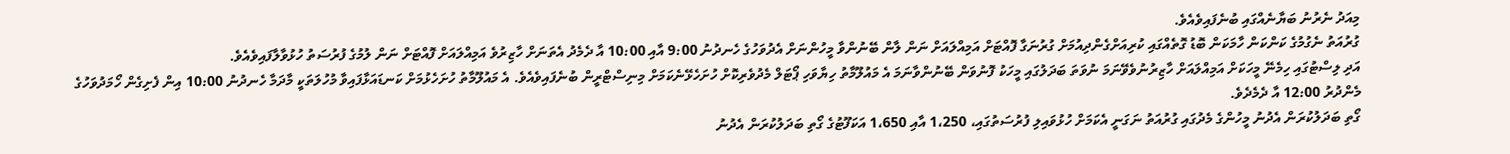މިއަދު ނެރުނު ބަޔާނެއްގައި ބުނެފައިވެއެވެ.
ގުރުއަތު ނެގުމުގެ ކަންކަން ހާމަކަން ބޮޑު ގޮތެއްގައި ކުރިއަށްގެންދިއުމަށް ގުރުނަގާ ފޮއްޓަށް އަމިއްލައަށް ނަން ލާން ބޭނުންވާ މީހުންނަށް އެދުވަހުގެ ހެނދުނު 9:00 އާއި 10:00 އާ ދެމެދު އެތަނަށް ހާޒިރުވެ އަމިއްލައަށް ފޮއްޓަށް ނަން ލުމުގެ ފުރުސަތު ހުޅުވާލާފައިވެއެވެ.
އަދި ލިސްޓުގައި ހިމެނޭ މީހަކަށް އަމިއްލައަށް ހާޒިރުނުވެވޭނަމަ ނުވަތަ ބަދަލުގައި މީހަކު ފޮނުވަން ބޭނުންވާނަމަ އެ މައުލޫމާތު ހިޔާވަހި ޕޯޓަލް މެދުވެރިކޮށް ހުށަހެޅޭނެކަމަށް މިނިސްޓްރީން ބުނެފައިވެއެވެ. އެ މައުލޫމާތު ހުށަހެޅުމަށް ކަނޑައަޅާފައިވާ މުހުލަތަކީ މާދަމާ ހެނދުނު 10:00 އިން ފެށިގެން ހޯމަދުވަހުގެ މެންދުރު 12:00 އާ ދެމެދެވެ.
ގޯތި ބަދަލުކުރަން އެދުނު މީހުންގެ މެދުގައި ގުރުއަތު ނަގަނީ އެކަމަށް ހުޅުވައިލި ފުރުސަތުގައި، 1،250 އާއި 1،650 އަކަފޫޓުގެ ގޯތި ބަދަލުކުރަން އެދުނު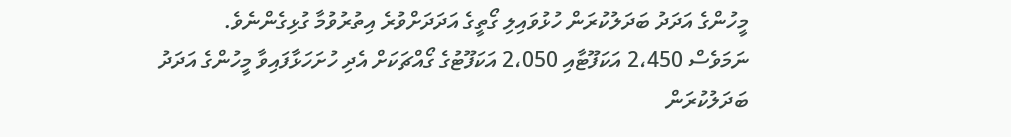މީހުންގެ އަދަދު ބަދަލުކުރަން ހުޅުވައިލި ގޯތީގެ އަދަދަށްވުރެ އިތުރުވުމާ ގުޅިގެންނެވެ.
ނަމަވެސް 2،450 އަކަފޫޓާއި 2،050 އަކަފޫޓުގެ ގޯއްޗަކަށް އެދި ހުށަހަޅާފައިވާ މީހުންގެ އަދަދު ބަދަލުކުރަން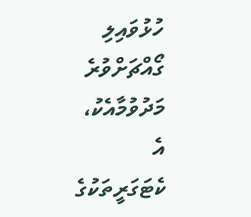ހުޅުވައިލި ގޯއްޗަށްވުރެ މަދުވުމާއެކު، އެ ކެޓަގަރީތަކުގެ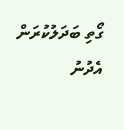ގޯތި ބަދަލުކުރަން އެދުނު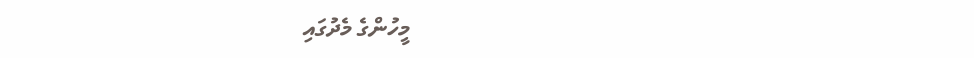މީހުންގެ މެދުގައި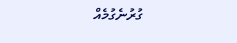ގުރުނެގުމެއް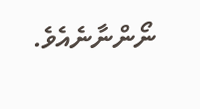ނޯންނާނެއެވެ.